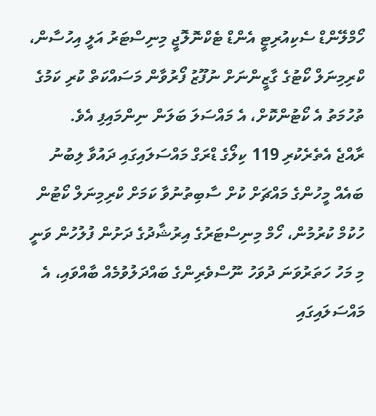ހޯމްލޭންޑް ސެކިއުރިޓީ އެންޑް ޓެކްނޮލޮޖީ މިނިސްޓަރު އަލީ އިހުސާން، ކްރިމިނަލް ކޯޓުގެ ގާޒީންނަށް ނުފޫޒު ފޯރުވާން މަސައްކަތް ކުރި ކަމުގެ ތުހުމަތު އެ ކޯޓުންކޮށް، އެ މައްސަލަ ބަލަން ނިންމައިފި އެވެ.
ރާއްޖެ އެތެރެކުރި 119 ކިލޯގެ ޑްރަގް މައްސަލައިގައި ދައުވާ ލިބުނު ބައެއް މީހުންގެ މައްޗަށް ކުށް ސާބިތުނުވާ ކަމަށް ކްރިމިނަލް ކޯޓުން ހުކުމް ކުރުމުން، ހޯމް މިނިސްޓަރުގެ އިރުޝާދުގެ ދަށުން ފުލުހުން ވަނީ މި މަހު ހަތަރުވަނަ ދުވަހު ނޫސްވެރިންގެ ބައްދަލުވުމެއް ބާއްވައި، އެ މައްސަލައިގައި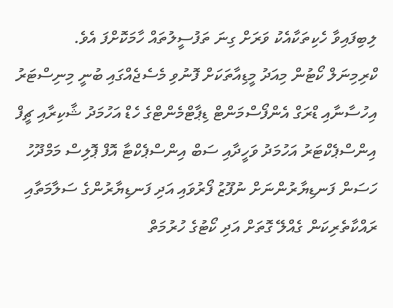ލިބިފައިވާ ހެކިތަކާއެކު ވަރަށް ގިނަ ތަފުސީލުތައް ހާމަކޮށްފަ އެވެ.
ކްރިމިނަލް ކޯޓުން މިއަދު މީޑިއާތަކަށް ފޮނުވި މެސެޖެއްގައި ބުނީ މިނިސްޓަރު އިހުސާނާއި ޑްރަގް އެންފޯސްމަންޓް ޑިޕާޓްމެންޓްގެ ހެޑް އަހުމަދު ޝާކިރާއި ޗީފް އިންސްޕެކްޓަރު އަހުމަދު ވަހީދާއި ސަބް އިންސްޕެކްޓާ އޮފް ޕޮލިސް މަމްދޫހު ހަސަން ފަނޑިޔާރުންނަށް ނުފޫޒު ފޯރުވައި އަދި ފަނޑިޔާރުންގެ ސަލާމަތާއި ރައްކާތެރިކަން ގެއްލޭ ގޮތަށް އަދި ކޯޓުގެ ހުރުމަތް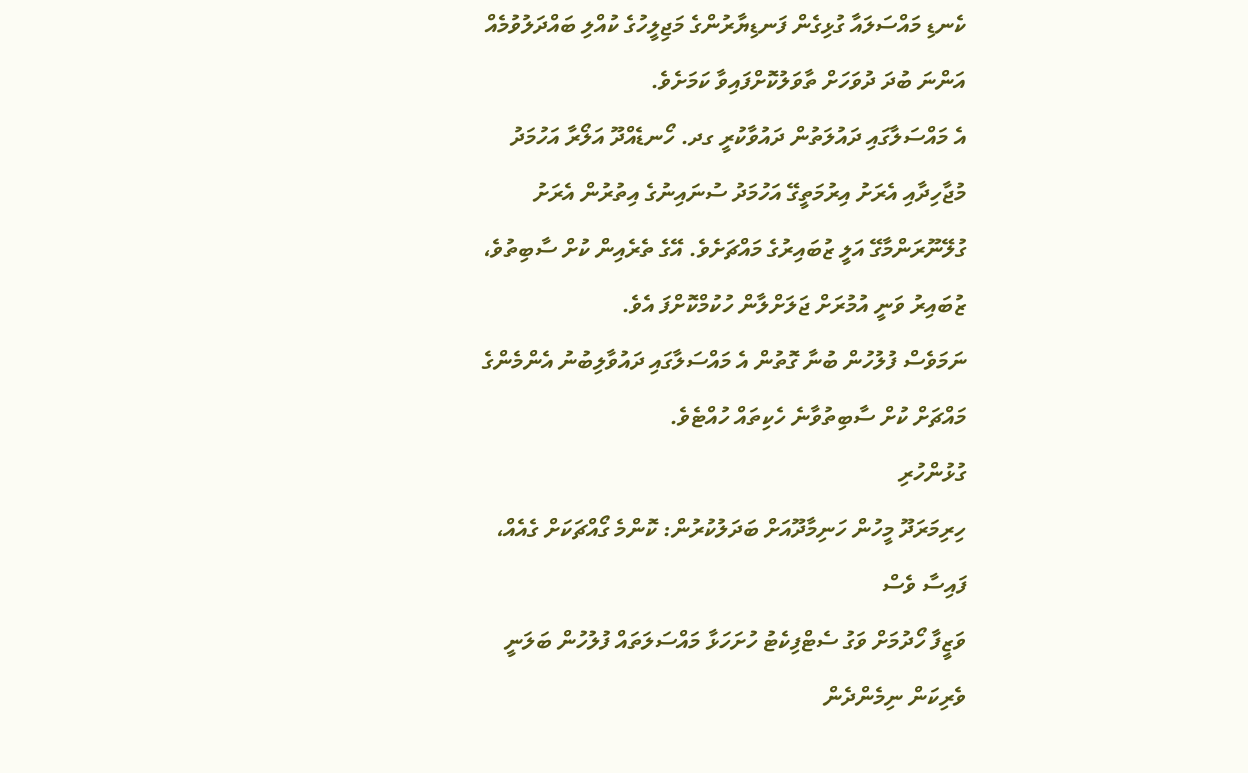ކެނޑި މައްސަލައާ ގުޅިގެން ފަނޑިޔާރުންގެ މަޖިލީހުގެ ކުއްލި ބައްދަލުވުމެއް އަންނަ ބުދަ ދުވަހަށް ތާވަލުކޮށްފައިވާ ކަމަށެވެ.
އެ މައްސަލާގައި ދައުލަތުން ދައުވާކުރީ ގދ. ހޯނޑެއްދޫ އަލޯރާ އަހުމަދު މުޖާހިދާއި އެރަށު އިރުމަތީގޭ އަހުމަދު ސުނައިނުގެ އިތުރުން އެރަށު ގުލޭނޫރަންމާގޭ އަލީ ޒުބައިރުގެ މައްޗަށެވެ. އޭގެ ތެރެއިން ކުށް ސާބިތުވެ، ޒުބައިރު ވަނީ އުމުރަށް ޖަލަށްލާން ހުކުމްކޮށްފަ އެވެ.
ނަމަވެސް ފުލުހުން ބުނާ ގޮތުން އެ މައްސަލާގައި ދައުވާލިބުނު އެންމެންގެ މައްޗަށް ކުށް ސާބިތުވާނެ ހެކިތައް ހުއްޓެވެ.
ގުޅުންހުރި
ހިރިމަރަދޫ މީހުން ހަނިމާދޫއަށް ބަދަލުކުރުން: ކޮންމެ ގޯއްޗަކަށް ގެއެއް، ފައިސާ ވެސް
ވަޒީފާ ހޯދުމަށް ވަގު ސެޓްފިކެޓު ހުށަހަޅާ މައްސަލަތައް ފުލުހުން ބަލަނީ
ވެރިކަން ނިމެންދެން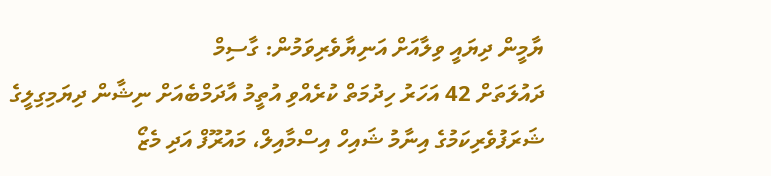ޔާމީން ދިޔައީ ވިލާއަށް އަނިޔާވެރިވަމުން: ގާސިމް
ދައުލަތަށް 42 އަހަރު ހިދުމަތް ކުރެއްވި އުތީމު އާދަމްބެއަށް ނިޝާން ދިޔަމިގިލީގެ
ޝަރަފުވެރިކަމުގެ އިނާމު ޝައިހް އިސްމާއިލް، މައުރޫފް އަދި މެޒޯ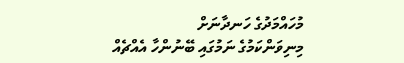މުހައްމަދުގެ ހަނދާނަށް
މިނިވަންކަމުގެ ނަމުގައި ބޭނުންހާ އެއްޗެއް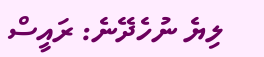ލިޔެ ނުހެދޭނެ: ރައީސް